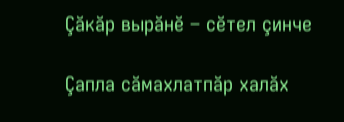Çăкăр вырăнĕ – сĕтел çинче

Çапла сăмахлатпăр халăх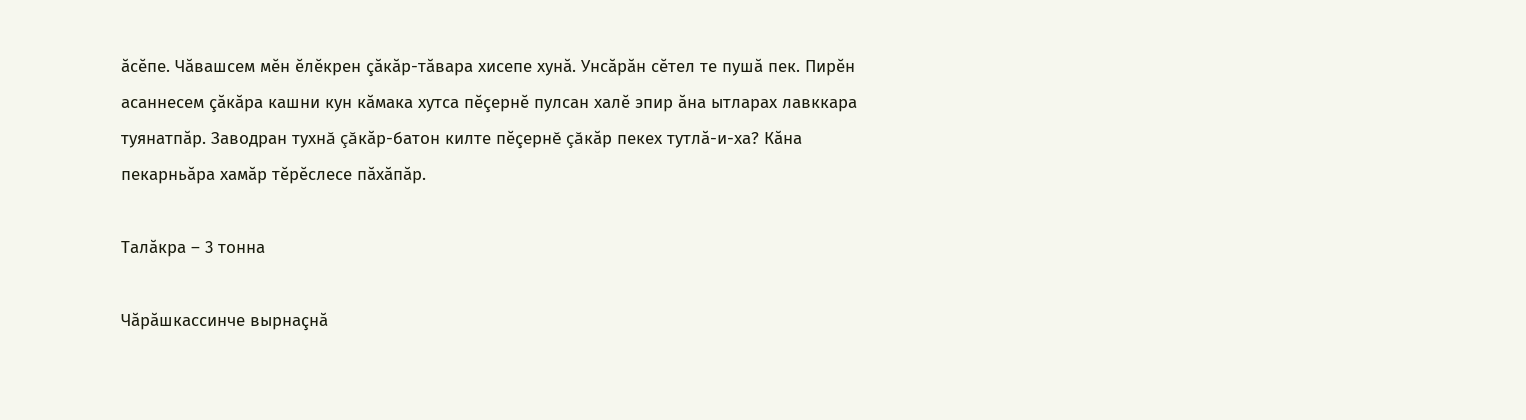ăсĕпе. Чăвашсем мĕн ĕлĕкрен çăкăр-тăвара хисепе хунă. Унсăрăн сĕтел те пушă пек. Пирĕн асаннесем çăкăра кашни кун кăмака хутса пĕçернĕ пулсан халĕ эпир ăна ытларах лавккара туянатпăр. Заводран тухнă çăкăр-батон килте пĕçернĕ çăкăр пекех тутлă-и-ха? Кăна пекарньăра хамăр тĕрĕслесе пăхăпăр.

Талăкра – 3 тонна

Чăрăшкассинче вырнаçнă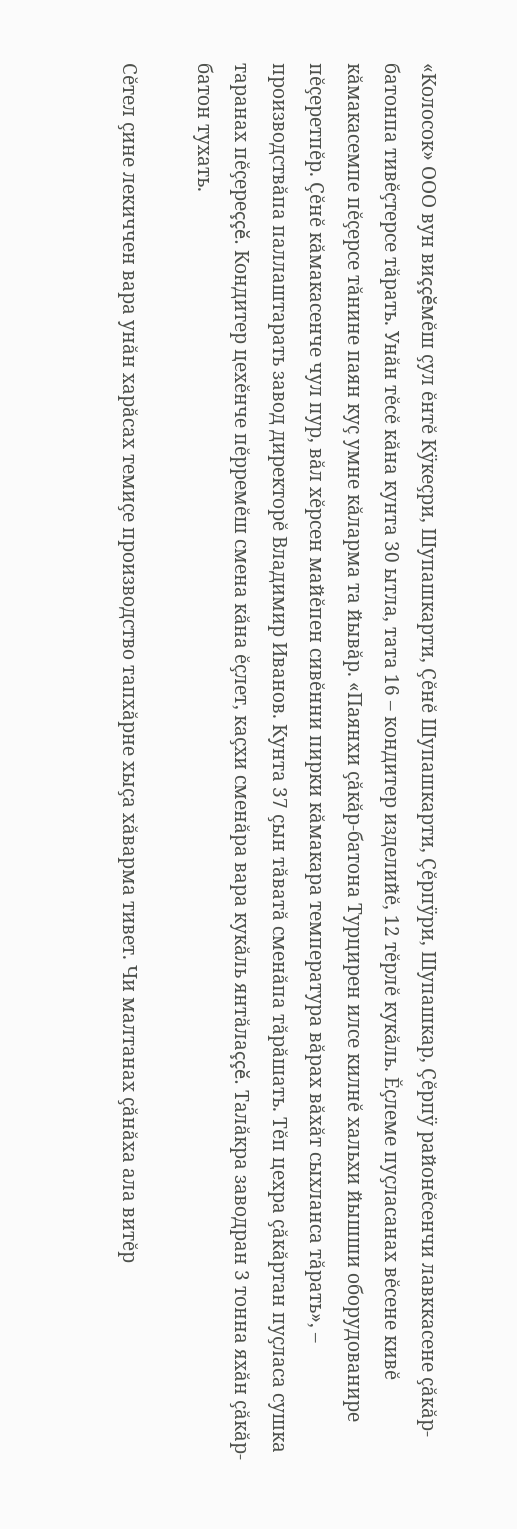«Колосок» ООО вун виççĕмĕш çул ĕнтĕ Кÿкеçри, Шупашкарти, Çĕнĕ Шупашкарти, Çĕрпÿри, Шупашкар, Çĕрпÿ районĕсенчи лавккасене çăкăр-батонпа тивĕçтерсе тăрать. Унăн тĕсĕ кăна кунта 30 ытла, тата 16 – кондитер изделийĕ, 12 тĕрлĕ кукăль. Ĕçлеме пуçласанах вĕсене кивĕ кăмакасемпе пĕçерсе тăнине паян куç умне кăларма та йывăр. «Паянхи çăкăр-батона Турцирен илсе килнĕ хальхи йышши оборудованире пĕçеретпĕр. Çĕнĕ кăмакасенче чул пур, вăл хĕрсен майĕпен сивĕнни пирки кăмакара температура вăрах вăхăт сыхланса тăрать», – производствăпа паллаштарать завод директорĕ Владимир Иванов. Кунта 37 çын тăватă сменăпа тăрăшать. Тĕп цехра çăкăртан пуçласа сушка таранах пĕçереççĕ. Кондитер цехĕнче пĕрремĕш смена кăна ĕçлет, каçхи сменăра вара кукăль янтăлаççĕ. Талăкра заводран 3 тонна яхăн çăкăр-батон тухать.

Сĕтел çине лекиччен вара унăн харăсах темиçе производство тапхăрне хыçа хăварма тивет. Чи малтанах çăнăха ала витĕр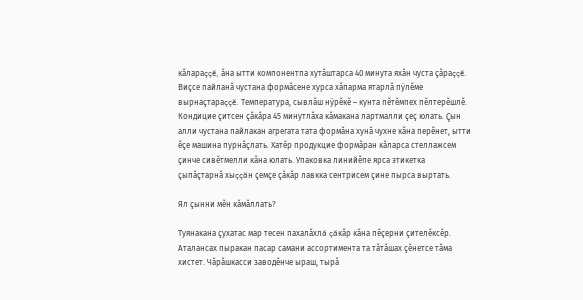кăлараççĕ, ăна ытти компонентпа хутăштарса 40 минута яхăн чуста çăраççĕ. Виçсе пайланă чустана формăсене хурса хăпарма ятарлă пÿлĕме вырнаçтараççĕ. Температура, сывлăш нÿрĕкĕ – кунта пĕтĕмпех пĕлтерĕшлĕ. Кондицие çитсен çăкăра 45 минутлăха кăмакана лартмалли çеç юлать. Çын алли чустана пайлакан агрегата тата формăна хунă чухне кăна перĕнет, ытти ĕçе машина пурнăçлать. Хатĕр продукцие формăран кăларса стеллажсем çинче сивĕтмелли кăна юлать. Упаковка линийĕпе ярса этикетка çыпăçтарнă хыççăн çемçе çăкăр лавкка сентрисем çине пырса выртать.

Ял çынни мĕн кăмăллать?

Туянакана çухатас мар тесен пахалăхлă çăкăр кăна пĕçерни çителĕксĕр. Аталансах пыракан пасар самани ассортимента та тăтăшах çĕнетсе тăма хистет. Чăрăшкасси заводĕнче ыраш, тырă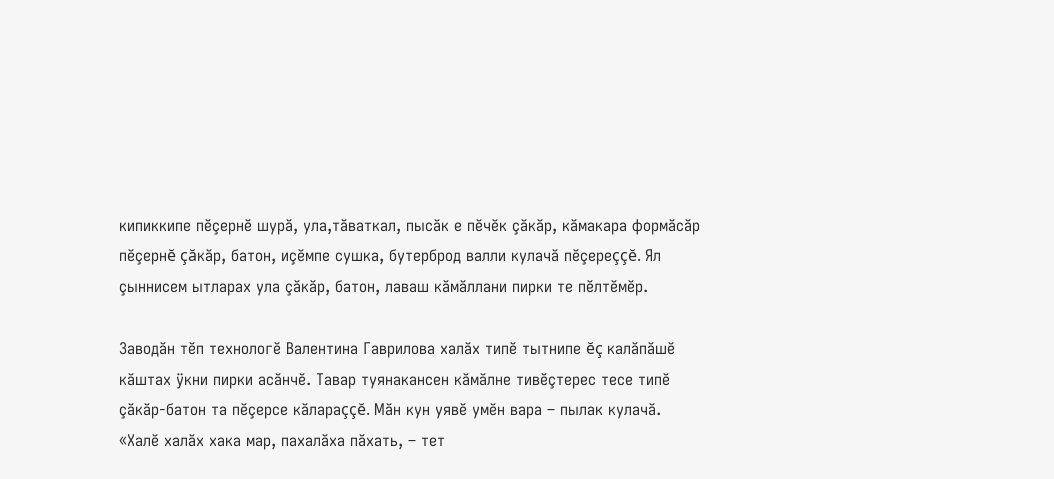кипиккипе пĕçернĕ шурă, ула,тăваткал, пысăк е пĕчĕк çăкăр, кăмакара формăсăр пĕçернĕ çăкăр, батон, иçĕмпе сушка, бутерброд валли кулачă пĕçереççĕ. Ял çыннисем ытларах ула çăкăр, батон, лаваш кăмăллани пирки те пĕлтĕмĕр.

Заводăн тĕп технологĕ Валентина Гаврилова халăх типĕ тытнипе ĕç калăпăшĕ кăштах ÿкни пирки асăнчĕ. Тавар туянакансен кăмăлне тивĕçтерес тесе типĕ çăкăр-батон та пĕçерсе кăлараççĕ. Мăн кун уявĕ умĕн вара – пылак кулачă. «Халĕ халăх хака мар, пахалăха пăхать, – тет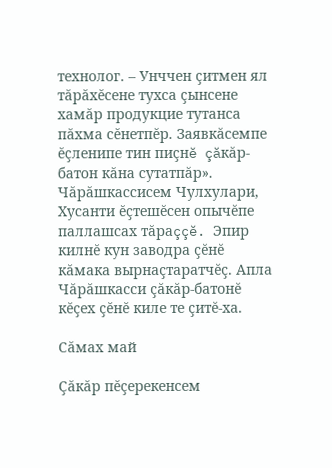технолог. – Унччен çитмен ял тăрăхĕсене тухса çынсене хамăр продукцие тутанса пăхма сĕнетпĕр. Заявкăсемпе ĕçленипе тин пиçнĕ çăкăр-батон кăна сутатпăр». Чăрăшкассисем Чулхулари, Хусанти ĕçтешĕсен опычĕпе паллашсах тăраççĕ. Эпир килнĕ кун заводра çĕнĕ кăмака вырнаçтаратчĕç. Апла Чăрăшкасси çăкăр-батонĕ кĕçех çĕнĕ киле те çитĕ-ха.

Сăмах май

Çăкăр пĕçерекенсем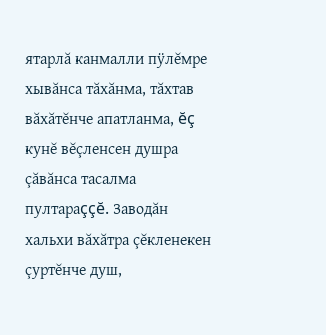ятарлă канмалли пÿлĕмре хывăнса тăхăнма, тăхтав вăхăтĕнче апатланма, ĕç кунĕ вĕçленсен душра çăвăнса тасалма пултараççĕ. Заводăн хальхи вăхăтра çĕкленекен çуртĕнче душ,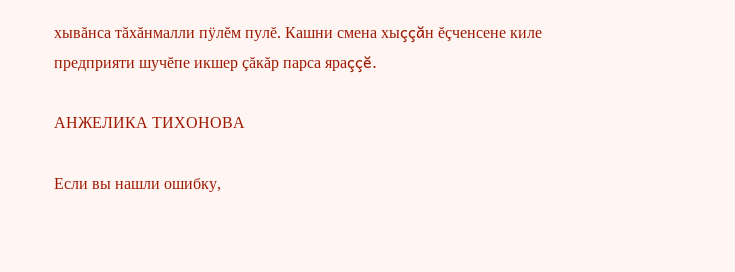хывăнса тăхăнмалли пÿлĕм пулĕ. Кашни смена хыççăн ĕçченсене киле предприяти шучĕпе икшер çăкăр парса яраççĕ.

АНЖЕЛИКА ТИХОНОВА

Если вы нашли ошибку,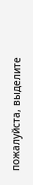пожалуйста, выделите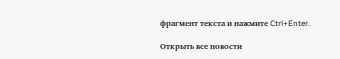фрагмент текста и нажмите Ctrl+Enter.

Открыть все новости